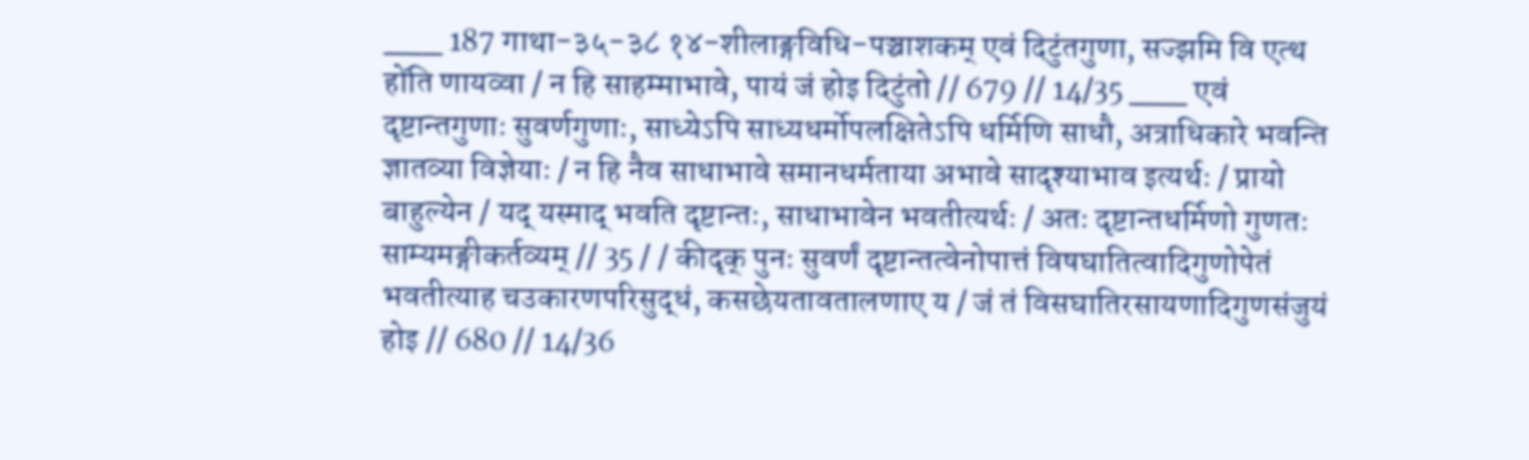___ 187 गाथा-३५-३८ १४-शीलाङ्गविधि-पञ्चाशकम् एवं दिटुंतगुणा, सज्झमि वि एत्थ होंति णायव्वा / न हि साहम्माभावे, पायं जं होइ दिटुंतो // 679 // 14/35 ___ एवं दृष्टान्तगुणाः सुवर्णगुणाः, साध्येऽपि साध्यधर्मोपलक्षितेऽपि धर्मिणि साधौ, अत्राधिकारे भवन्ति ज्ञातव्या विज्ञेयाः / न हि नैव साधाभावे समानधर्मताया अभावे सादृश्याभाव इत्यर्थः / प्रायो बाहुल्येन / यद् यस्माद् भवति दृष्टान्तः, साधाभावेन भवतीत्यर्थः / अतः दृष्टान्तधर्मिणो गुणतः साम्यमङ्गीकर्तव्यम् // 35 / / कीदृक् पुनः सुवर्णं दृष्टान्तत्वेनोपात्तं विषघातित्वादिगुणोपेतं भवतीत्याह चउकारणपरिसुद्धं, कसछेयतावतालणाए य / जं तं विसघातिरसायणादिगुणसंजुयं होइ // 680 // 14/36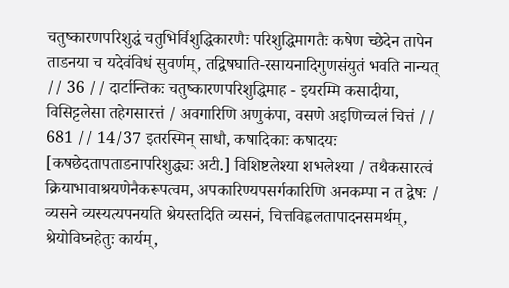चतुष्कारणपरिशुद्धं चतुभिर्विशुद्धिकारणैः परिशुद्धिमागतैः कषेण च्छेदेन तापेन ताडनया च यदेवंविधं सुवर्णम्, तद्विषघाति-रसायनादिगुणसंयुतं भवति नान्यत् // 36 // दार्टान्तिकः चतुष्कारणपरिशुद्धिमाह - इयरम्मि कसादीया, विसिट्टलेसा तहेगसारत्तं / अवगारिणि अणुकंपा, वसणे अइणिच्चलं चित्तं // 681 // 14/37 इतरस्मिन् साधौ, कषादिकाः कषादयः [कषछेदतापताडनापरिशुद्ध्यः अटी.] विशिष्टलेश्या शभलेश्या / तथैकसारत्वं क्रियाभावाश्रयणेनैकरूपत्वम, अपकारिण्यपसर्गकारिणि अनकम्पा न त द्वेषः / व्यसने व्यस्यत्यपनयति श्रेयस्तदिति व्यसनं, चित्तविह्वलतापादनसमर्थम्, श्रेयोविघ्नहेतुः कार्यम्,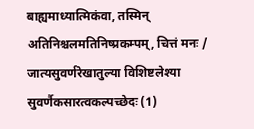बाह्यमाध्यात्मिकंवा, तस्मिन् अतिनिश्चलमतिनिष्प्रकम्पम्, चित्तं मनः / जात्यसुवर्णरेखातुल्या विशिष्टलेश्या सुवर्णैकसारत्वकल्पच्छेदः (1)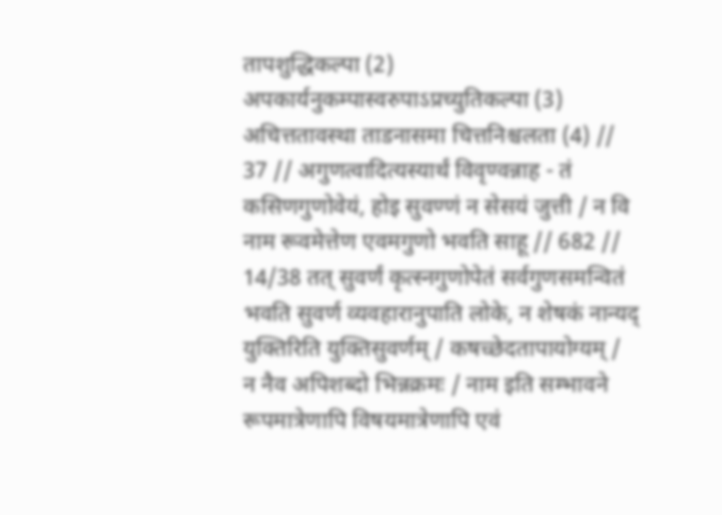तापशुद्धिकल्पा (2) अपकार्यनुकम्पास्वरुपाऽप्रच्युतिकल्पा (3) अचित्ततावस्था ताडनासमा चित्तनिश्चलता (4) // 37 // अगुणत्वादित्यस्यार्थं विवृण्वन्नाह - तं कसिणगुणोवेयं, होइ सुवण्णं न सेसयं जुत्ती / न वि नाम रूवमेत्तेण एवमगुणो भवति साहू // 682 // 14/38 तत् सुवर्णं कृत्स्नगुणोपेतं सर्वगुणसमन्वितं भवति सुवर्ण व्यवहारानुपाति लोके, न शेषकं नान्यद् युक्तिरिति युक्तिसुवर्णम् / कषच्छेदतापायोग्यम् / न नैव अपिशब्दो भिन्नक्रमः / नाम इति सम्भावने रूपमात्रेणापि विषयमात्रेणापि एवं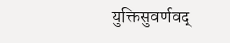युक्तिसुवर्णवद्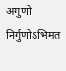अगुणो निर्गुणोऽभिमत